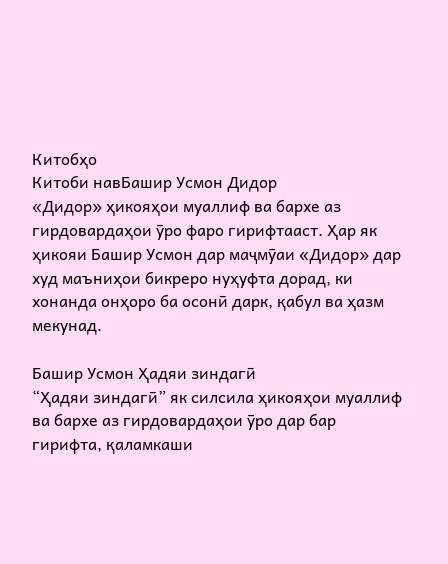Китобҳо
Китоби навБашир Усмон Дидор
«Дидор» ҳикояҳои муаллиф ва бархе аз гирдовардаҳои ӯро фаро гирифтааст. Ҳар як ҳикояи Башир Усмон дар маҷмӯаи «Дидор» дар худ маъниҳои бикреро нуҳуфта дорад, ки хонанда онҳоро ба осонӣ дарк, қабул ва ҳазм мекунад.

Башир Усмон Ҳадяи зиндагӣ
“Ҳадяи зиндагӣ” як силсила ҳикояҳои муаллиф ва бархе аз гирдовардаҳои ӯро дар бар гирифта, қаламкаши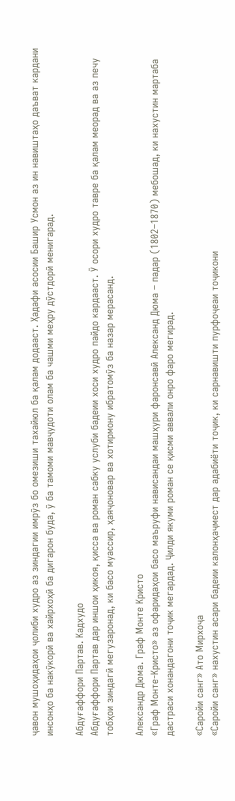ҷавон мушоҳидаҳои ҷолиби худро аз зиндагии имрӯз бо омезиши тахайюл ба қалам додааст. Ҳадафи асосии Башир Усмон аз ин навиштаҳо даъват кардани инсонҳо ба накӯкорӣ ва хайрхоҳӣ ба дигарон буда, ӯ ба тамоми мавҷудоти олам ба чашми меҳру дӯстдорӣ менигарад.

Абдуғаффори Партав. Кадхудо
Абдуғаффори Партав дар иншои ҳикоя, қисса ва роман сабку услуби бадеии хоси худро пайдо кардааст. Ӯ осори худро тавре ба қалам меорад ва аз печу тобҳои зиндагӣ мегузаронад, ки басо муассир, ҳаяҷоновар ва хотирмону ибратомӯз ба назар мерасанд.

Александр Дюма. Граф Монте Кристо
«Граф Монте-Кристо» аз офаридаҳои басо маъруфи нависандаи машҳури фаронсавӣ Александ Дюма – падар (1802–1870) мебошад, ки нахустин мартаба дастраси хонандагони тоҷик мегардад. Ҷилди якуми роман се қисми аввали онро фаро мегирад.

«Саройи санг» Ато Мирхоҷа
«Саройи санг» нахустин асари бадеии калонҳаҷмест дар адабиёти тоҷик, ки сарнавишти пурфоҷеаи тоҷикони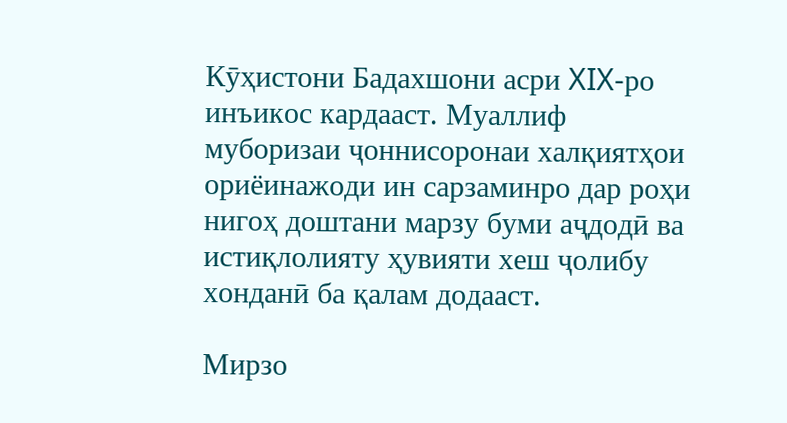Кӯҳистони Бадахшони асри XIX-ро инъикос кардааст. Муаллиф муборизаи ҷоннисоронаи халқиятҳои ориёинажоди ин сарзаминро дар роҳи нигоҳ доштани марзу буми аҷдодӣ ва истиқлолияту ҳувияти хеш ҷолибу хонданӣ ба қалам додааст.

Мирзо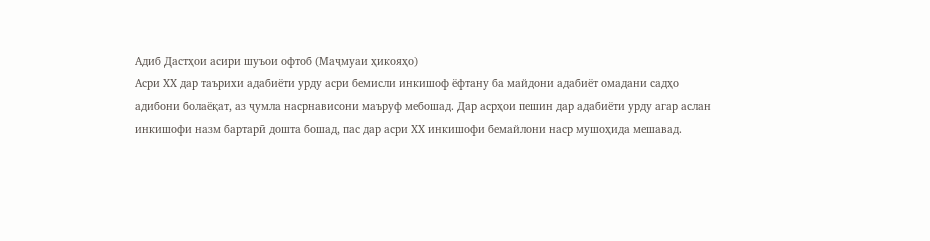Адиб Дастҳои асири шуъои офтоб (Маҷмуаи ҳикояҳо)
Асри ХХ дар таърихи адабиёти урду асри бемисли инкишоф ёфтану ба майдони адабиёт омадани садҳо адибони болаёқат, аз ҷумла насрнависони маъруф мебошад. Дар асрҳои пешин дар адабиёти урду агар аслан инкишофи назм бартарӣ дошта бошад, пас дар асри ХХ инкишофи бемайлони наср мушоҳида мешавад.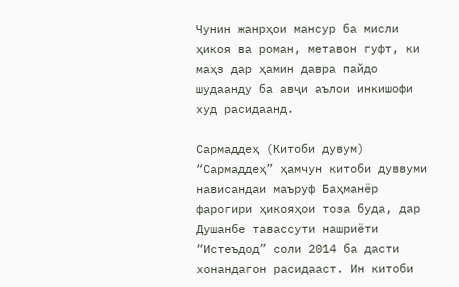Чунин жанрҳои мансур ба мисли ҳикоя ва роман, метавон гуфт, ки маҳз дар ҳамин давра пайдо шудаанду ба авҷи аълои инкишофи худ расидаанд.

Сармаддеҳ (Китоби дувум)
“Сармаддеҳ” ҳамчун китоби дуввуми нависандаи маъруф Баҳманёр фарогири ҳикояҳои тоза буда, дар Душанбе тавассути нашриёти “Истеъдод” соли 2014 ба дасти хонандагон расидааст. Ин китоби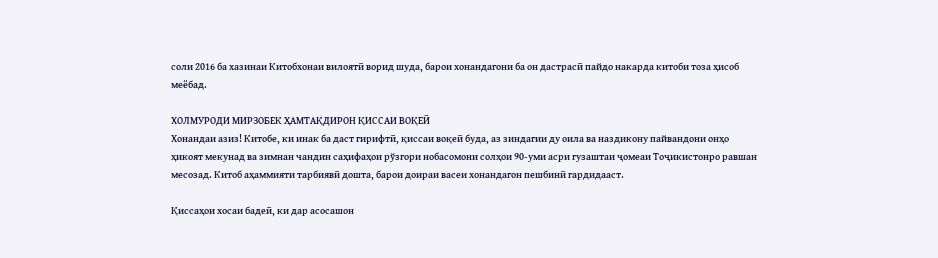соли 2016 ба хазинаи Китобхонаи вилоятӣ ворид шуда, барои хонандагони ба он дастрасӣ пайдо накарда китоби тоза ҳисоб меёбад.

ХОЛМУРОДИ МИРЗОБЕК ҲАМТАҚДИРОН ҚИССАИ ВОҚЕӢ
Хонандаи азиз! Китобе, ки инак ба даст гирифтӣ, қиссаи воқеӣ буда, аз зиндагии ду оила ва наздикону пайвандони онҳо ҳикоят мекунад ва зимнан чандин саҳифаҳои рўзгори нобасомони солҳои 90-уми асри гузаштаи ҷомеаи Тоҷикистонро равшан месозад. Китоб аҳаммияти тарбиявӣ дошта, барои доираи васеи хонандагон пешбинӣ гардидааст.

Қиссаҳои хосаи бадеӣ, ки дар асосашон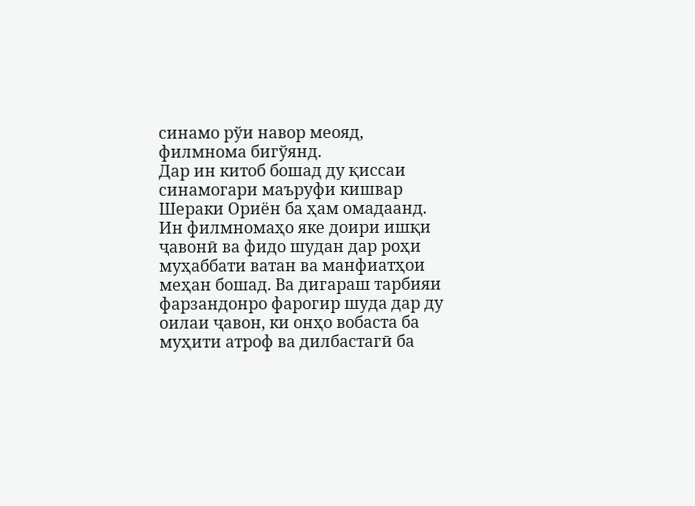синамо рўи навор меояд, филмнома бигўянд.
Дар ин китоб бошад ду қиссаи синамогари маъруфи кишвар Шераки Ориён ба ҳам омадаанд. Ин филмномаҳо яке доири ишқи ҷавонӣ ва фидо шудан дар роҳи муҳаббати ватан ва манфиатҳои меҳан бошад. Ва дигараш тарбияи фарзандонро фарогир шуда дар ду оилаи ҷавон, ки онҳо вобаста ба муҳити атроф ва дилбастагӣ ба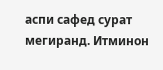аспи сафед сурат мегиранд. Итминон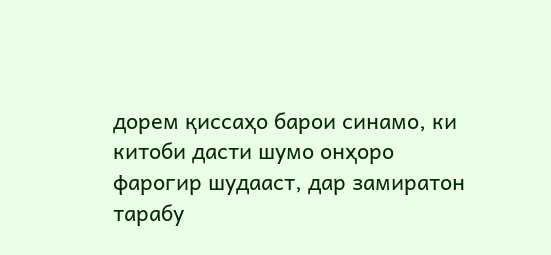дорем қиссаҳо барои синамо, ки китоби дасти шумо онҳоро фарогир шудааст, дар замиратон тарабу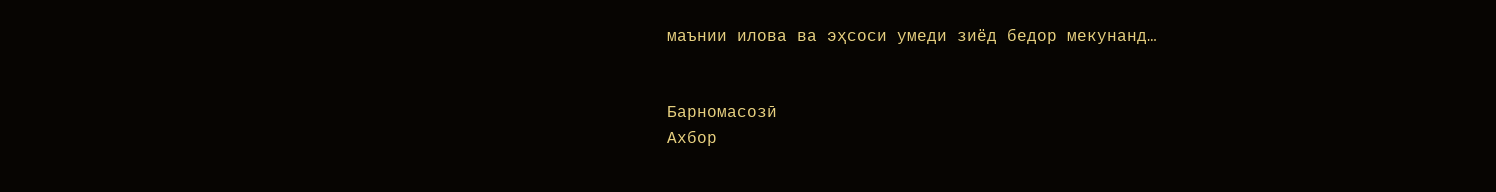маънии илова ва эҳсоси умеди зиёд бедор мекунанд…


Барномасозӣ
Ахбор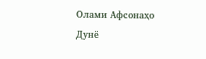Олами Афсонаҳо
Дунё